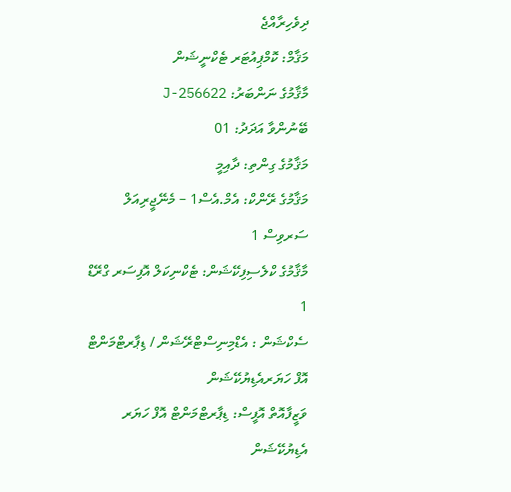ދިވެހިރާއްޖެ
މަޤާމް: ކޮމްޕިއުޓަރ ޓެކްނީޝަން
މާޤާމުގެ ނަންބަރު: J-256622
ބޭނުންވާ އަދަދު: 01
މަޤާމުގެ ގިންތި: ދާއިމީ
މަޤާމުގެ ރޭންކް: އެމް.އެސް1 – މެނޭޖީރިއަލް ސަރވިސް 1
މާޤާމުގެ ކްލެސިފިކޭޝަން: ޓެކްނިކަލް އޮފިސަރ ގްރޭޑް 1
ސެކްޝަން : އެޑްމިނިސްޓްރޭޝަން / ޑިޕާރޓްމަންޓް އޮފް ހަޔަރއެޑިޔުކޭޝަން
ވަޒީފާއޮތް އޮފީސް: ޑިޕާރޓްމަންޓް އޮފް ހަޔަރ އެޑިޔުކޭޝަން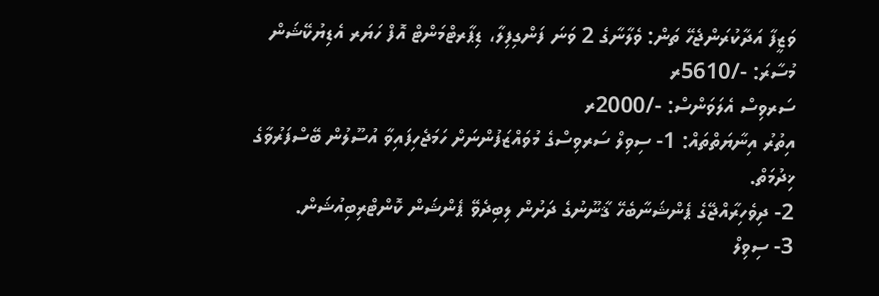ވަޒީފާ އަދާކުރަންޖެހޭ ތަން: ވެލާނާގެ 2 ވަނަ ފަންގިފިލާ، ޑިޕާރޓްމަންޓް އޮފް ހަޔަރ އެޑިޔުކޭޝަން
މުސާރަ: -/5610ރ
ސަރވިސް އެލަވަންސް: -/2000ރ
އިތުރު އިނާޔަތްތައް: 1- ސިވިލް ސަރވިސްގެ މުވައްޒަފުންނަށް ހަމަޖެހިފައިވާ އުސޫލުން ބޭސްފަރުވާގެ ޚިދުމަތް.
2- ދިވެހިރާއްޖޭގެ ޕެންޝަނާބެހޭ ޤާނޫނުގެ ދަށުން ލިބިދެވޭ ޕެންޝަން ކޮންޓްރިބިއުޝަން.
3- ސިވިލް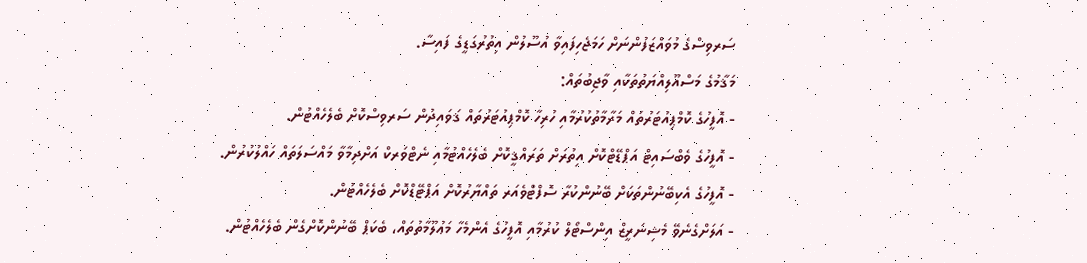ސަރވިސްގެ މުވައްޒަފުންނަށް ހަމަޖެހިފައިވާ އުސޫލުން އިތުރުގަޑީގެ ފައިސާ.
މަޤާމުގެ މަސްއޫލިއްޔަތުތަކާއި ވާޖިބުތައް:
- އޮފީހުގެ ކޮމްޕިއުޓަރުތައް މަރާމާތުކުރުމާއި ހުރިހާ ކޮމްޕިއުޓަރުތައް ޤަވައިދުން ސަރވިސްކޮށް ބެލެހެއްޓުން.
- އޮފީހުގެ ވެބްސައިޓް އަޕްޑޭޓްކޮށް އިތުރަށް ތަރައްޤީކޮށް ބެލެހެއްޓުމާއި ނެޓްވަރކް އަށްދިމާވާ މައްސަލަތައް ހައްލުކުރުން.
- އޮފީހުގެ އެކިބޭނުންތަކަށް ބޭނުންކުރާ ސޮފްޓްވެއަރ ތައްޔާރުކޮށް އަޕްޓޭޑްކޮށް ބެލެހެއްޓުން.
- އަލަށްގެނެވޭ މެޝިނަރީޒް އިންސްޓޯލް ކުރުމާއި އޮފީހުގެ އެންމެހާ މަޢުލޫމާތުތައް، ބެކަޕް ބޭނުންކޮށްގެން ބެލެހެއްޓުން.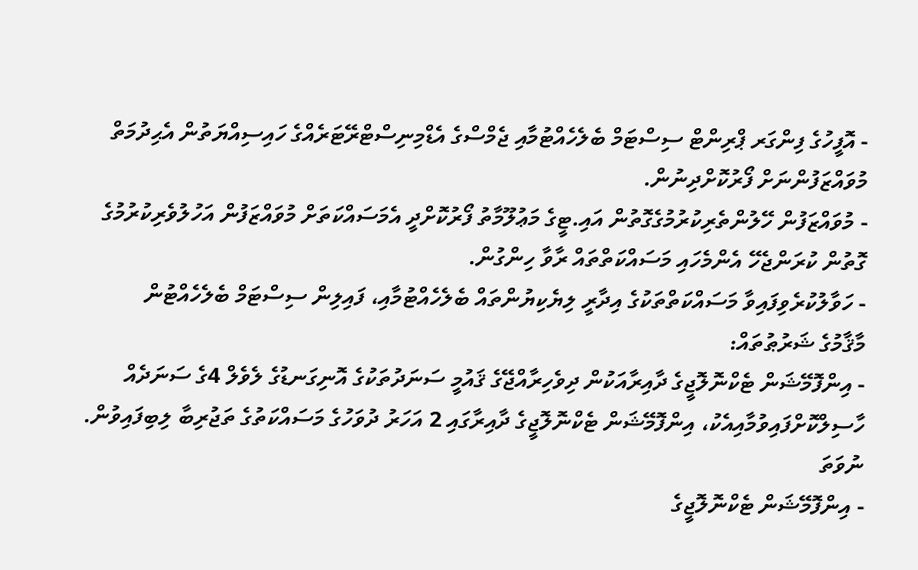- އޮފީހުގެ ފިންގަރ ޕްރިންޓް ސިސްޓަމް ބެލެހެއްޓުމާއި ޖެމްސްގެ އެޑްމިނިސްޓްރޭޓަރެއްގެ ހައިސިއްޔަތުން އެޙިދުމަތް މުވައްޒަފުންނަށް ފޯރުކޮށްދިނުން.
- މުވައްޒަފުން ހޭލުންތެރިކުރުމުގެގޮތުން އައި.ޓީގެ މަޢުލޫމާތު ފޯރުކޮށްދީ އެމަސައްކަތަށް މުވައްޒަފުން އަހުލުވެރިކުރުމުގެ ގޮތުން ކުރަންޖެހޭ އެންމެހައި މަސައްކަތްތައް ރާވާ ހިންގުން.
- ހަވާލުކުރެވިފައިވާ މަސައްކަތްތަކުގެ އިދާރީ ލިޔެކިޔުންތައް ބެލެހެއްޓުމާއި، ފައިލިން ސިސްޓަމް ބެލެހެއްޓުން
މާޤާމުގެ ޝަރުޠުތައް:
- އިންފޮމޭޝަން ޓެކްނޮލޮޖީގެ ދާއިރާއަކުން ދިވެހިރާއްޖޭގެ ޤައުމީ ސަނަދުތަކުގެ އޮނިގަނޑުގެ ލެވެލް 4ގެ ސަނަދެއް ހާސިލްކޮށްފައިވުމާއިއެކު، އިންފޮމޭޝަން ޓެކްނޮލޮޖީގެ ދާއިރާގައި 2 އަހަރު ދުވަހުގެ މަސައްކަތުގެ ތަޖުރިބާ ލިބިފައިވުން.
ނުވަތަ
- އިންފޮމޭޝަން ޓެކްނޮލޮޖީގެ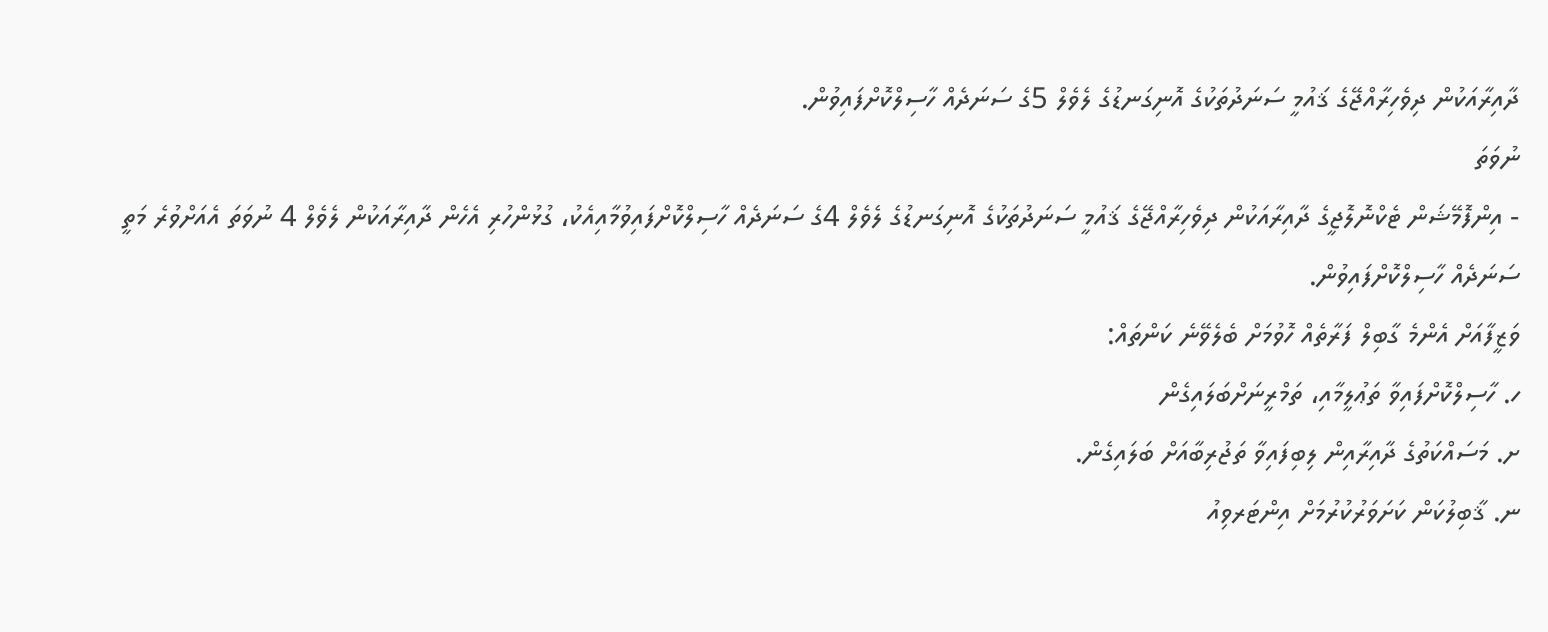ދާއިރާއަކުން ދިވެހިރާއްޖޭގެ ޤައުމީ ސަނަދުތަކުގެ އޮނިގަނޑުގެ ލެވެލް 5ގެ ސަނަދެއް ހާސިލްކޮށްފައިވުން.
ނުވަތަ
- އިންފޮމޭޝަން ޓެކްނޮލޮޖީގެ ދާއިރާއަކުން ދިވެހިރާއްޖޭގެ ޤައުމީ ސަނަދުތަކުގެ އޮނިގަނޑުގެ ލެވެލް 4ގެ ސަނަދެއް ހާސިލްކޮށްފައިވުމާއިއެކު، ގުޅުންހުރި އެހެން ދާއިރާއަކުން ލެވެލް 4 ނުވަތަ އެއަށްވުރެ މަތީ ސަނަދެއް ހާސިލްކޮށްފައިވުން.
ވަޒީފާއަށް އެންމެ ގާބިލް ފަރާތެއް ހޮވުމަށް ބެލެވޭނެ ކަންތައް:
ހ. ހާސިލްކޮށްފައިވާ ތަޢުލީމާއި، ތަމްރީނަށްބަލައިގެން
ށ. މަސައްކަތުގެ ދާއިރާއިން ލިބިފައިވާ ތަޖުރިބާއަށް ބަލައިގެން.
ނ. ޤާބިލުކަން ކަށަވަރުކުރުމަށް އިންޓަރވިއު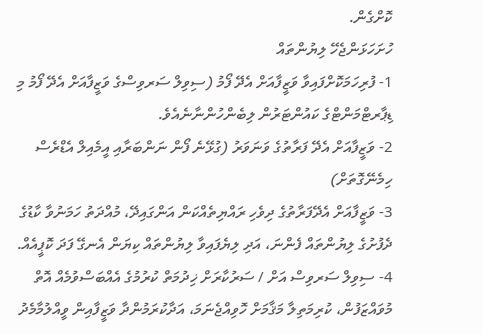ކޮށްގެން.
ހުށަހަޅަންޖެހޭ ލިޔުންތައް
1- ފުރިހަމަކޮށްފައިވާ ވަޒީފާއަށް އެދޭ ފޯމު (ސިވިލް ސަރވިސްގެ ވަޒީފާއަށް އެދޭ ފޯމު މި ޑިޕާރޓްމަންޓްގެ ކައުންޓަރުން ލިބެންހުންނާނެއެވެ.
2- ވަޒީފާއަށް އެދޭ ފަރާތުގެ ވަނަވަރު (ގުޅޭނެ ފޯން ނަންބަރާއި އީމެއިލް އެޑްރެސް ހިމެނޭގޮތަށް)
3- ވަޒީފާއަށް އެދޭފަރާތުގެ ދިވެހި ރައްޔިތެއްކަން އަންގައިދޭ، މުއްދަތު ހަމަނުވާ ކާޑުގެ ދެފުށުގެ ލިޔުންތައް ފެންނަ، އަދި ލިޔެފައިވާ ލިޔުންތައް ކިޔަން އެނގޭ ފަދަ ކޮޕީއެއް.
4- ސިވިލް ސަރވިސް އަށް / ސަރުކާރަށް ޚިދުމަތް ކުރުމުގެ އެއްބަސްވުމެއް އޮތް މުވައްޒަފުން، ކުރިމަތިލާ މަޤާމަށް ހޮވިއްޖެނަމަ، އަދާކުރަމުންދާ ވަޒީފާއިން ވީއްލުމާމެދު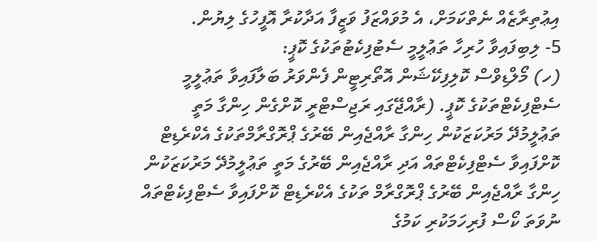އިޢުތިރާޒެއް ނެތްކަމަށް، އެ މުވައްޒަފު ވަޒީފާ އަދާކުރާ އޮފީހުގެ ލިޔުން.
5- ލިބިފައިވާ ހުރިހާ ތަޢުލީމީ ސެޓުފިކެޓުތަކުގެ ކޮޕީ:
(ހ) މޯލްޑިވްސް ކޮލިފިކޭޝަން އޮތޯރިޓީން ފެންވަރު ބަލާފައިވާ ތަޢުލީމީ ސެޓްފިކެޓްތަކުގެ ކޮޕީ. (ރާއްޖޭގައި ރަޖިސްޓްރީ ކޮށްގެން ހިންގާ މަތީ ތަޢުލީމުދޭ މަރުކަޒަކުން ހިންގާ ރާއްޖެއިން ބޭރުގެ ޕްރޮގްރާމްތަކުގެ އެކްރެޑިޓް ކޮށްފައިވާ ސެޓްފިކެޓްތައް އަދި ރާއްޖެއިން ބޭރުގެ މަތީ ތަޢުލީމުދޭ މަރުކަޒަކުން ހިންގާ ރާއްޖެއިން ބޭރުގެ ޕްރޮގްރާމް ތަކުގެ އެކްރެޑިޓް ކޮށްފައިވާ ސެޓްފިކެޓްތައް ނުވަތަ ކޯސް ފުރިހަމަކުރި ކަމުގެ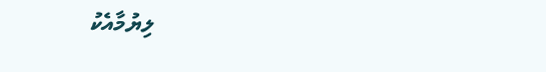ލިޔުމާއެކު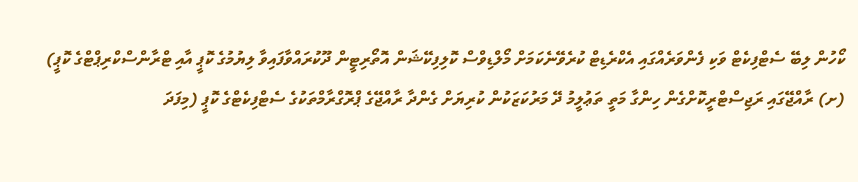ކޯހުން ލިބޭ ސެޓްފިކެޓް ވަކި ފެންވަރެއްގައި އެކްރެޑިޓް ކުރެވޭނެކަމަށް މޯލްޑިވްސް ކޮލިފިކޭޝަން އޮތޯރިޓީން ދޫކުރައްވާފައިވާ ލިޔުމުގެ ކޮޕީ އާއި ޓްރާންސްކްރިޕްޓްގެ ކޮޕީ)
(ށ) ރާއްޖޭގައި ރަޖިސްޓްރީކޮށްގެން ހިންގާ މަތީ ތަޢުލީމު ދޭ މަރުކަޒަކުން ކުރިޔަށް ގެންދާ ރާއްޖޭގެ ޕްރޮގްރާމްތަކުގެ ސެޓްފިކެޓްގެ ކޮޕީ (މިފަދަ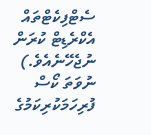ސެޓްފިކެޓްތައް އެކްރެޑިޓް ކުރަން ނުޖެހޭނެއެވެ.) ނުވަތަ ކޯސް ފުރިހަމަކުރިކަމުގެ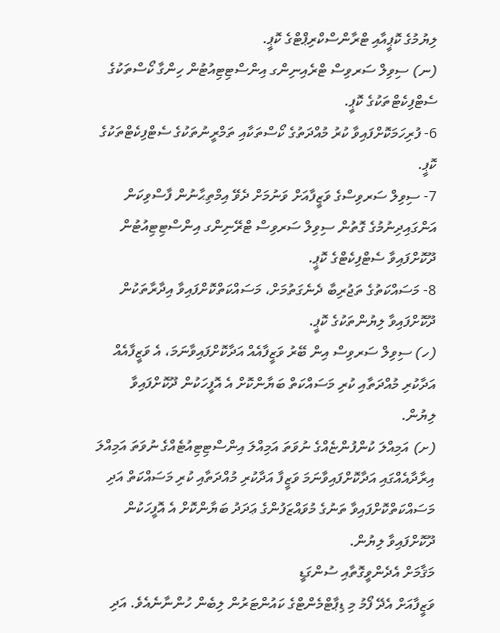ލިޔުމުގެ ކޮޕީއާއި ޓްރާންސްކްރިޕްޓްގެ ކޮޕީ.
(ނ) ސިވިލް ސަރވިސް ޓްރެއިނިންގ އިންސްޓިޓިއުޓުން ހިންގާ ކޯސްތަކުގެ ސެޓްފިކެޓްތަކުގެ ކޮޕީ.
6- ފުރިހަމަކޮށްފައިވާ ކުރު މުއްދަތުގެ ކޯސްތަކާއި ތަމްރީނުތަކުގެ ސެޓްފިކެޓްތަކުގެ ކޮޕީ.
7- ސިވިލް ސަރވިސްގެ ވަޒީފާއަށް ވަނުމަށް ދެވޭ އިމްތިޙާނުން ފާސްވިކަން އަންގައިދިނުމުގެ ގޮތުން ސިވިލް ސަރވިސް ޓްރޭނިންގ އިންސްޓިޓިއުޓުން ދޫކޮށްފައިވާ ސެޓްފިކެޓްގެ ކޮޕީ.
8- މަސައްކަތުގެ ތަޖުރިބާ ދެނެގަތުމަށް، މަސައްކަތްކޮށްފައިވާ އިދާރާތަކުން ދޫކޮށްފައިވާ ލިޔުންތަކުގެ ކޮޕީ.
(ހ) ސިވިލް ސަރވިސް އިން ބޭރު ވަޒީފާއެއް އަދާކޮށްފައިވާނަމަ، އެ ވަޒީފާއެއް އަދާކުރި މުއްދަތާއި ކުރި މަސައްކަތް ބަޔާންކޮށް އެ އޮފީހަކުން ދޫކޮށްފައިވާ ލިޔުން.
(ށ) އަމިއްލަ ކުންފުންޏެއްގެ ނުވަތަ އަމިއްލަ އިންސްޓިޓިއުޓެއްގެ ނުވަތަ އަމިއްލަ އިރާދާއެއްގައި އަދާކޮށްފައިވާނަމަ ވަޒީފާ އަދާކުރި މުއްދަތާއި ކުރި މަސައްކަތް އަދި މަސައްކަތްކޮށްފައިވާ ތަނުގެ މުވައްޒަފުންގެ ޢަދަދު ބަޔާންކޮށް އެ އޮފީހަކުން ދޫކޮށްފައިވާ ލިޔުން.
މަޤާމަށް އެދެންވީގޮތާއި ސުންގަޑީ
ވަޒީފާއަށް އެދޭ ފޯމު މި ޑިޕާޓްމެންޓްގެ ކައުންޓަރުން ލިބެން ހުންނާނެއެވެ. އަދި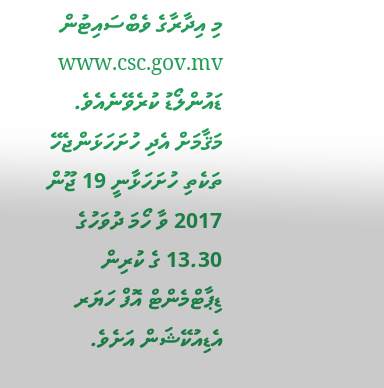މި އިދާރާގެ ވެބްސައިޓުން www.csc.gov.mv ޑައުންލޯޑު ކުރެވޭނެއެވެ. މަޤާމަށް އެދި ހުށަހަޅަންޖެހޭ ތަކެތި ހުށަހަޅާނީ 19 ޖޫން 2017 ވާ ހޯމަ ދުވަހުގެ 13.30 ގެ ކުރިން ޑިޕާޓްމެންޓް އޮފް ހަޔަރ އެޑިއުކޭޝަން އަށެވެ.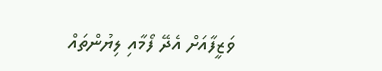ވަޒީފާއަށް އެދޭ ފޯމާއި ލިޔުންތައް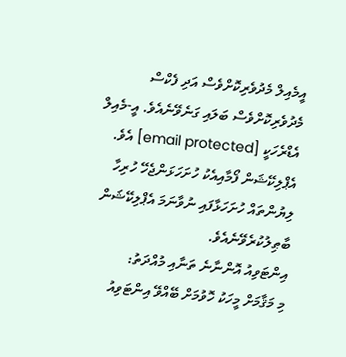އީމެއިލް މެދުވެރިކޮށްވެސް އަދި ފެކްސް މެދުވެރިކޮށްވެސް ބަލައި ގަނެވޭނެއެވެ. އީ-މެއިލް އެޑްރެހަކީ [email protected] އެވެ. އެޕްލިކޭޝަން ފޯމާއިއެކު ހުށަހަޅަންޖެހޭ ހުރިހާ ލިޔުންތައް ހުށަހަޅާފައި ނުވާނަމަ އެޕްލިކޭޝަން ބާޠިލުކުރެވޭނެއެވެ.
އިންޓަވިއު އޮންނާނެ ތަނާއި މުއްދަތު:
މި މަޤާމަށް މީހަކު ހޮވުމަށް ބޭއްވޭ އިންޓަވިއު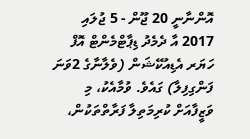އޮންނާނީ 20 ޖޫން - 5 ޖުލައި 2017 އާ ދެމެދު ޑިޕާޓްމެންޓް އޮފް ހަޔަރ އެޑިއުކޭޝަން (ވެލާނާގެ 2ވަނަ ފަންގިފިލާ) ގައެވެ. ވުމާއެކު، މި ވަޒީފާއަށް ކުރިމަތިލާ ފަރާތްތަކުން،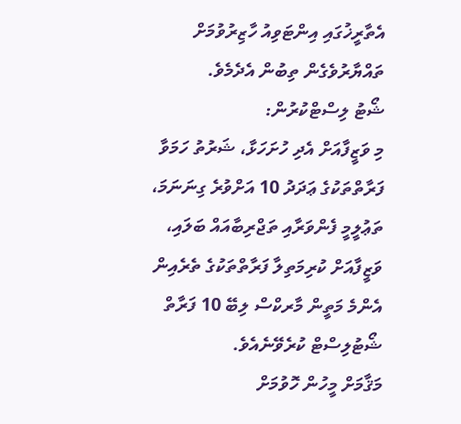އެތާރީޚުގައި އިންޓަވިއު ހާޒިރުވުމަށް ތައްޔާރުވެގެން ތިބުން އެދެމެވެ.
ޝޯޓު ލިސްޓްކުރުން:
މި ވަޒީފާއަށް އެދި ހުށަހަޅާ، ޝަރުތު ހަމަވާ ފަރާތްތަކުގެ ޢަދަދު 10 އަށްވުރެ ގިނަނަމަ، ތަޢުލީމީ ފެންވަރާއި ތަޖްރިބާއައް ބަލައި، ވަޒީފާއަށް ކުރިމަތިލާ ފަރާތްތަކުގެ ތެރެއިން އެންމެ މަތީން މާރކްސް ލިބޭ 10 ފަރާތް ޝޯޓުލިސްޓް ކުރެވޭނެއެވެ.
މަޤާމަށް މީހުން ހޮވުމަށް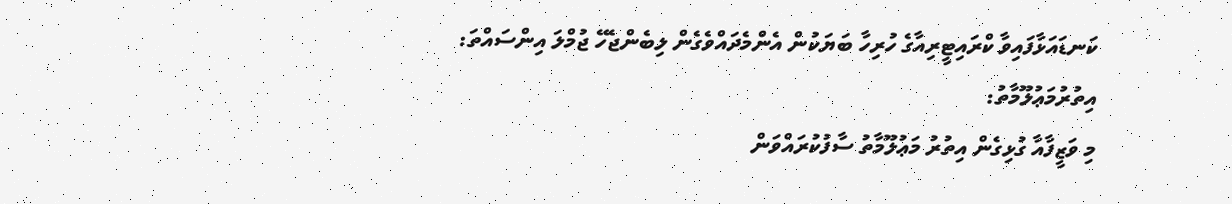ކަނޑައަޅާފައިވާ ކްރައިޓީރިއާގެ ހުރިހާ ބަޔަކުން އެންމެދައްވެގެން ލިބެންޖެހޭ ޖުމްލަ އިންސައްތަ:
އިތުރުމަޢުލޫމާތު:
މި ވަޒީފާއާ ގުޅިގެން އިތުރު މަޢުލޫމާތު ސާފުކުރައްވަން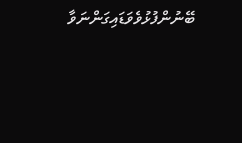ބޭނުންފުޅުވެވަޑައިގަންނަވާ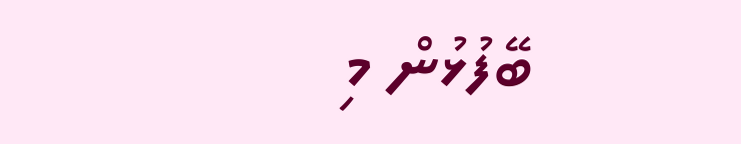ބޭފުޅުން މި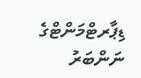ޑިޕާރޓްމަންޓްގެ ނަންބަރު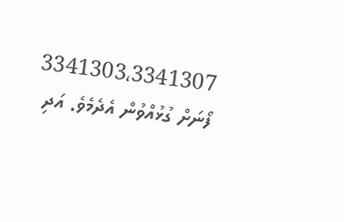3341303،3341307 ފޯނަށް ގުޅުއްވުން އެދެމެވެ. އަދި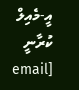އީ-މެއިލް ކުރާނީ [email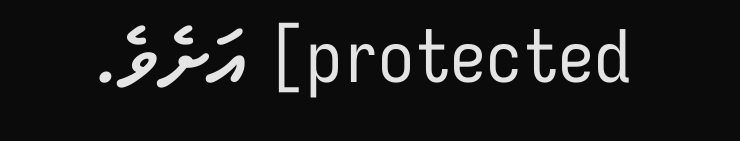protected] އަށެވެ.